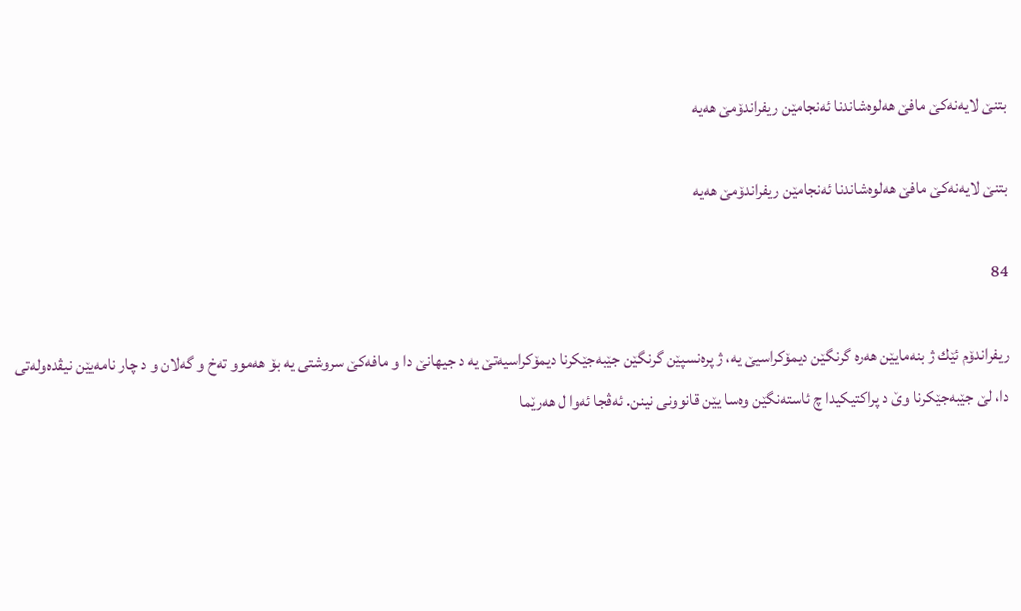بتنێ لایه‌نه‌كێ مافێ هه‌لوه‌شاندنا ئه‌نجامێن ریفراندۆمێ هه‌یه‌

بتنێ لایه‌نه‌كێ مافێ هه‌لوه‌شاندنا ئه‌نجامێن ریفراندۆمێ هه‌یه‌

84

ریفراندۆم ئێك ژ بنه‌مایێن هه‌ره‌ گرنگێن دیمۆكراسیێ یه‌، ژ پره‌نسپێن گرنگێن جێبه‌جێكرنا دیمۆكراسیه‌تێ یه‌ د جیهانێ دا و مافه‌كێ سروشتى یه‌ بۆ هه‌موو ته‌خ و گه‌لان و د چار نامه‌یێن نیڤده‌وله‌تى دا، لێ جێبه‌جێكرنا وێ د پراكتیكیدا چ ئاسته‌نگێن وه‌سا یێن قانوونى نینن. ئه‌ڤجا ئه‌وا ل هه‌رێما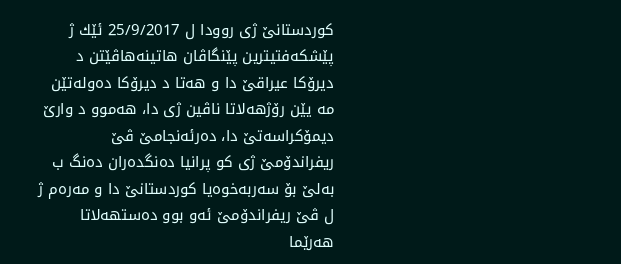كوردستانێ ژى روودا ل 25/9/2017 ئێك ژ پێشكه‌فتیترین پێنگاڤان هاتینه‌هاڤێتن د دیرۆكا عیراقێ دا و هه‌تا د دیرۆكا ده‌وله‌تێن مه‌ یێن رۆژهه‌لاتا ناڤین ژى دا، هه‌موو د وارێ دیمۆكراسه‌تێ دا، ده‌رئه‌نجامێ ڤێ ریفراندۆمێ ژى كو پرانیا ده‌نگده‌ران ده‌نگ ب به‌لێ بۆ سه‌ربه‌خوه‌یا كوردستانێ دا و مه‌ره‌م ژ ل ڤێ ریفراندۆمێ ئه‌و بوو ده‌ستهه‌لاتا هه‌رێما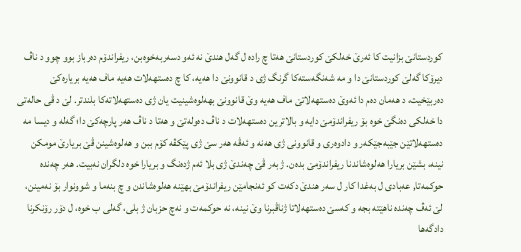كوردستانێ بزانیت كا ئه‌رێ خه‌لكێ كوردستانێ هه‌تا چ راده‌ ل گه‌ل هندێ نه‌ ئه‌و دسه‌ربه‌خوه‌بن، ریفراندۆم ده‌رباز بوو چوو د ناڤ دیرۆكا گه‌لێ كوردستانێ دا و مه‌ شه‌نگه‌سته‌كا گرنگ ژى د قانوونێ دا هه‌یه‌، كا چ ده‌ستهه‌لات هه‌یه‌ ماف هه‌یه‌ بریاره‌كێ ده‌ربێخیت، د هه‌مان ده‌م دا ئه‌وێ ده‌ستهه‌لاتێ ماف هه‌یه‌ وێ قانوونێ بهه‌لوه‌شینیت یان ژى ده‌ستهه‌لاته‌كا بلندتر. لێ د ڤى حاله‌تى دا خه‌لكى ده‌نگێ خوه‌ بۆ ریفراندۆمێ دایه‌ و بالاترین ده‌ستهه‌لات د ناڤ ده‌وله‌تێ و هه‌تا د ناڤ هه‌ر پارچه‌كێ دا؛ گه‌له‌ و دیسا مه‌ ده‌ستهه‌لاتێن جێبه‌جێكه‌ر و دادوه‌رى و قانوونى ژى هه‌نه‌ و ئه‌ڤه‌ هه‌ر سێ ژى پێكڤه‌ كۆم ببن و هه‌لوه‌شینن ڤێ بریارێ مومكن نینه‌، بشێن بریارا هه‌لوه‌شاندنا ریفراندۆمێ بده‌ن. ژ به‌ر ڤێ چه‌ندێ ژى بلا ئه‌م ژده‌نگ و بریارا خوه‌ دلگران نه‌بیت. هه‌ر چه‌نده‌ حوكمه‌تا, عه‌بادى ل به‌غدا كار ل سه‌ر هندێ دكه‌ت كو ئه‌نجامێن ریفراندۆمێ بهێنه‌ هه‌لوه‌شاندن و چ بنه‌ما و شوونوار بۆ نه‌مینن، لێ ئه‌ڤ چه‌نده‌ ناهێته‌ بجه و كه‌سێ ده‌ستهه‌لاتا ژناڤبرنا وێ نینه‌، نه‌ حوكمه‌ت و نه‌چ حزبان ژ بلى، گه‌لى ب خوه‌، ل دۆر رۆنكرنا دادگه‌ها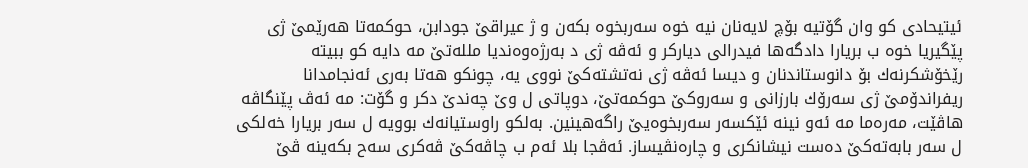ئیتیحادى كو وان گۆتیه‌ بۆچ لایه‌نان نیه‌ خوه‌ سه‌ربخوه‌ بكه‌ن و ژ عیراقێ جودابن، حوكمه‌تا هه‌رێمێ ژى پێگیریا خوه‌ ب بریارا دادگه‌ها فیدرالى دیاركر و ئه‌ڤه‌ ژى د به‌رژه‌وه‌ندیا ملله‌تێ مه‌ دایه‌ كو ببیته‌ رێخۆشكرنه‌ك بۆ دانوستاندنان و دیسا ئه‌ڤه‌ ژى نه‌تشته‌كێ نووى یه‌، چونكو هه‌تا به‌رى ئه‌نجامدانا ریفراندۆمێ ژى سه‌رۆك بارزانى و سه‌روكێ حوكمه‌تێ، دوپاتى ل وێ چه‌ندێ دكر و گۆت: مه‌ ئه‌ڤ پێنگاڤه‌ هاڤێت، مه‌ره‌ما مه‌ ئه‌و نینه‌ ئێكسه‌ر سه‌ربخوه‌یێ راگه‌هینین. به‌لكو راوستیانه‌ك بوویه‌ ل سه‌ر بریارا خه‌لكى ل سه‌ر بابه‌ته‌كێ ده‌ست نیشانكرى و چاره‌نڤیساز. ئه‌ڤجا بلا ئه‌م ب چاڤه‌كێ ڤه‌كرى سه‌ح بكه‌ینه‌ ڤێ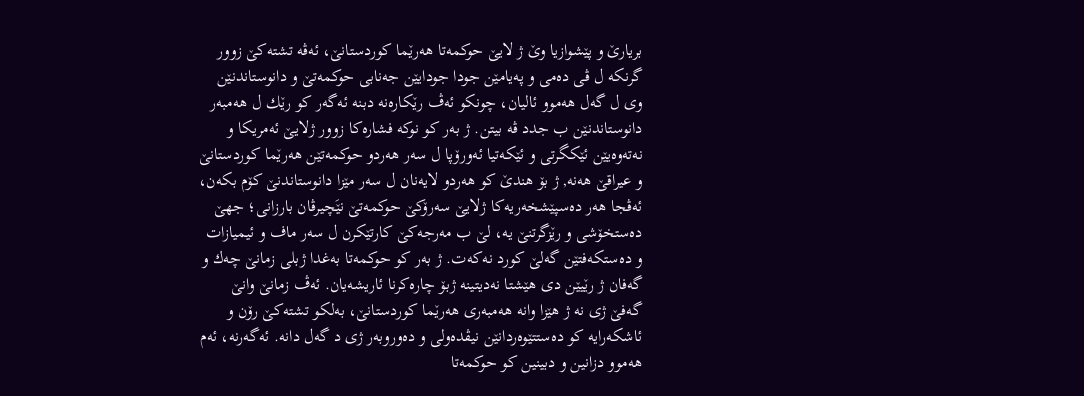بریارێ و پێشوازیا وێ ژ لایێ حوكمه‌تا هه‌رێما كوردستانێ، ئه‌ڤه‌ تشته‌كێ زوور گرنكه‌ ل ڤى ده‌مى و په‌یامێن جودا جودایێن جه‌نابى حوكمه‌تێ و دانوستاندنێن وى ل گه‌ل هه‌موو ئالیان، چونكو ئه‌ڤ رێكاره‌نه‌ دبنه‌ ئه‌گه‌ر كو رێك ل هه‌مبه‌ر دانوستاندنێن ب جدد ڤه‌ بیتن. ژ به‌ر كو نوكه‌ فشاره‌كا زوور ژلایێ ئه‌مریكا و نه‌ته‌وه‌یێن ئێكگرتى و ئێكه‌تیا ئه‌ورۆپا ل سه‌ر هه‌ردو حوكمه‌تێن هه‌رێما كوردستانێ و عیراقێ هه‌نه‌, ژ بۆ هندێ كو هه‌ردو لایه‌نان ل سه‌ر مێزا دانوستاندنێ كۆم بكه‌ن، ئه‌ڤجا هه‌ر ده‌سپێشخه‌ریه‌كا ژلایێ سه‌رۆكێ حوكمه‌تێ نێَچیرڤان بارزانى؛ جهێ ده‌ستخۆشى و رێزگرتنێ یه‌، لێ ب مه‌رجه‌كێ كارتێكرن ل سه‌ر ماف و ئیمیازات و ده‌ستكه‌فتێن گه‌لێ كورد نه‌كه‌ت. ژ به‌ر كو حوكمه‌تا به‌غدا ژبلى زمانێ چه‌ك و گه‌فان ژ رێیێن دى هێشتا نه‌دیتینه‌ ژبۆ چاره‌كرنا ئاریشه‌یان. ئه‌ڤ زمانێ وانێ گه‌فێ ژى نه‌ ژ هێزا وانه‌ هه‌مبه‌رى هه‌رێما كوردستانێ، به‌لكو تشته‌كێ رۆن و ئاشكه‌رایه‌ كو ده‌ستتێوه‌ردانێن نیڤده‌ولى و ده‌وروبه‌ر ژى د گه‌ل دانه‌. ئه‌گه‌رنه‌، ئه‌م هه‌موو دزانین و دبینین كو حوكمه‌تا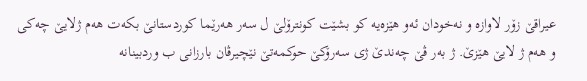عیراقێ زۆر لاوازه‌ و نه‌خودان ئه‌و هێزه‌یه‌ كو بشێت كونترۆلێ ل سه‌ر هه‌رێما كوردستانێ بكه‌ت هه‌م ژلایێ چه‌كى و هه‌م ژ لایێ هێزێ. ژ به‌ر ڤێ چه‌ندێ ژى سه‌رۆكێ حوكمه‌تێ نێچیرڤان بارزانى ب وردبینانه‌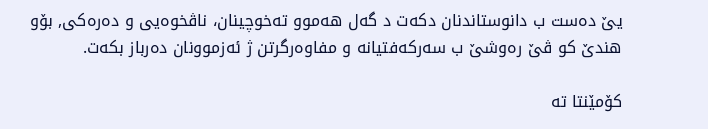یێ ده‌ست ب دانوستاندنان دكه‌ت د گه‌ل هه‌موو ته‌خوچینان، ناڤخوه‌یى و ده‌ره‌كى, بۆ‌و هندێ كو ڤێ ره‌وشێ ب سه‌ركه‌فتیانه‌ و مفاوه‌رگرتن ژ ئه‌زموونان ده‌رباز بكه‌ت.

کۆمێنتا تە